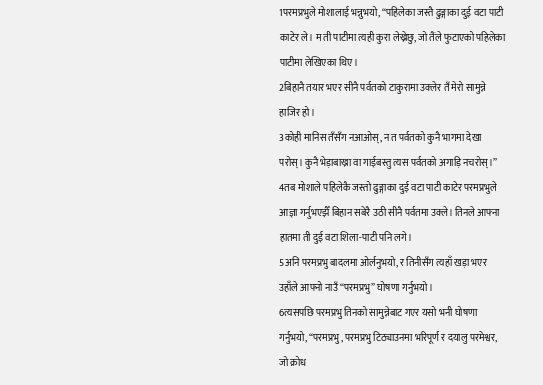1परमप्रभुले मोशालाई भन्नुभयो, “पहिलेका जस्तै ढुङ्गाका दुई वटा पाटी काटेर ले। म ती पाटीमा त्यही कुरा लेख्नेछु, जो तैंले फुटाएको पहिलेका पाटीमा लेखिएका थिए।
2बिहानै तयार भएर सीनै पर्वतको टाकुरामा उक्लेर तँ मेरो सामुन्ने हाजिर हो।
3कोही मानिस तँसँग नआओस्, न त पर्वतको कुनै भागमा देखा परोस्। कुनै भेड़ाबाख्रा वा गाईबस्तु त्यस पर्वतको अगाड़ि नचरोस्।”
4तब मोशाले पहिलेकै जस्तो ढुङ्गाका दुई वटा पाटी काटेर परमप्रभुले आज्ञा गर्नुभएझैँ बिहान सबेरै उठी सीनै पर्वतमा उक्ले। तिनले आफ्ना हातमा ती दुई वटा शिला-पाटी पनि लगे।
5अनि परमप्रभु बादलमा ओर्लनुभयो, र तिनीसँग त्यहाँ खड़ा भएर उहाँले आफ्नो नाउँ “परमप्रभु” घोषणा गर्नुभयो।
6त्यसपछि परमप्रभु तिनको सामुन्नेबाट गएर यसो भनी घोषणा गर्नुभयो, “परमप्रभु, परमप्रभु टिठ्याउनमा भरिपूर्ण र दयालु परमेश्वर, जो क्रोध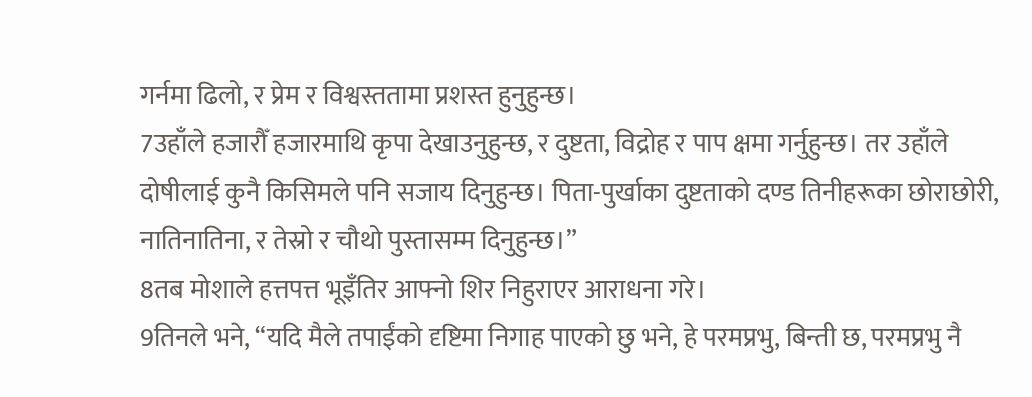गर्नमा ढिलो, र प्रेम र विश्वस्ततामा प्रशस्त हुनुहुन्छ।
7उहाँले हजारौँ हजारमाथि कृपा देखाउनुहुन्छ, र दुष्टता, विद्रोह र पाप क्षमा गर्नुहुन्छ। तर उहाँले दोषीलाई कुनै किसिमले पनि सजाय दिनुहुन्छ। पिता-पुर्खाका दुष्टताको दण्ड तिनीहरूका छोराछोरी, नातिनातिना, र तेस्रो र चौथो पुस्तासम्म दिनुहुन्छ।”
8तब मोशाले हत्तपत्त भूइँतिर आफ्नो शिर निहुराएर आराधना गरे।
9तिनले भने, “यदि मैले तपाईंको दृष्टिमा निगाह पाएको छु भने, हे परमप्रभु, बिन्ती छ, परमप्रभु नै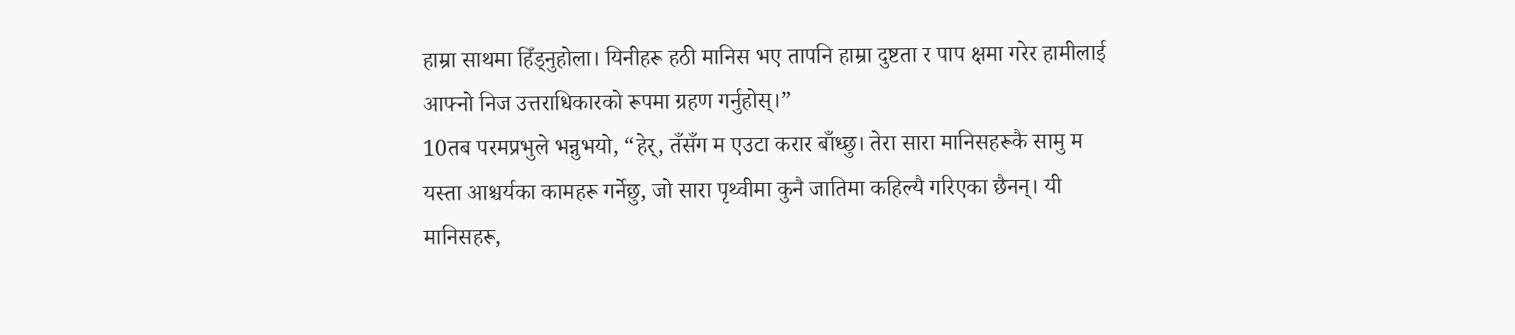हाम्रा साथमा हिँड्नुहोला। यिनीहरू हठी मानिस भए तापनि हाम्रा दुष्टता र पाप क्षमा गरेर हामीलाई आफ्नो निज उत्तराधिकारको रूपमा ग्रहण गर्नुहोस्।”
10तब परमप्रभुले भन्नुभयो, “हेर्, तँसँग म एउटा करार बाँध्छु। तेरा सारा मानिसहरूकै सामु म यस्ता आश्चर्यका कामहरू गर्नेछु, जो सारा पृथ्वीमा कुनै जातिमा कहिल्यै गरिएका छैनन्। यी मानिसहरू,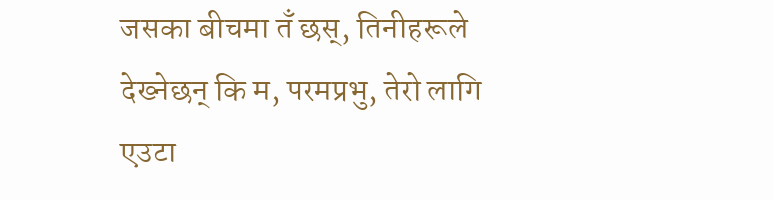जसका बीचमा तँ छस्, तिनीहरूले देख्नेछन् कि म, परमप्रभु, तेरो लागि एउटा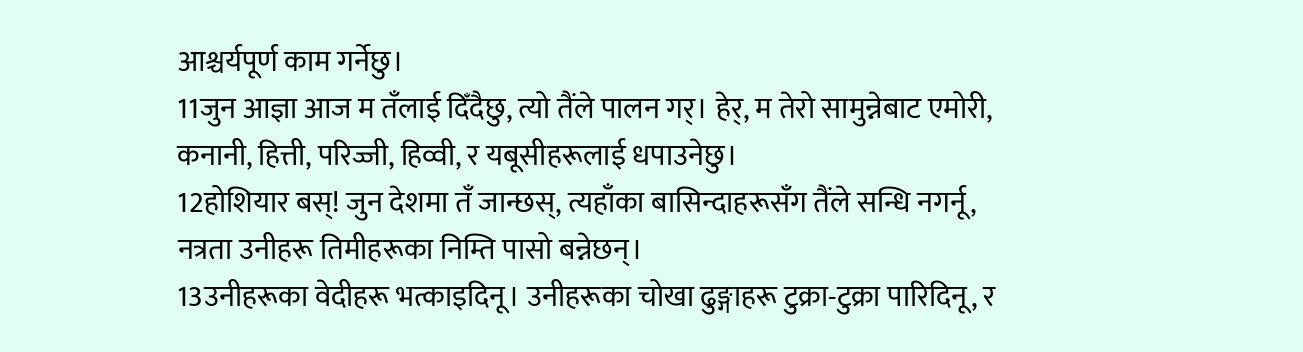आश्चर्यपूर्ण काम गर्नेछु।
11जुन आज्ञा आज म तँलाई दिँदैछु, त्यो तैंले पालन गर्। हेर्, म तेरो सामुन्नेबाट एमोरी, कनानी, हित्ती, परिज्जी, हिव्वी, र यबूसीहरूलाई धपाउनेछु।
12होशियार बस्! जुन देशमा तँ जान्छस्, त्यहाँका बासिन्दाहरूसँग तैंले सन्धि नगर्नू, नत्रता उनीहरू तिमीहरूका निम्ति पासो बन्नेछन्।
13उनीहरूका वेदीहरू भत्काइदिनू। उनीहरूका चोखा ढुङ्गाहरू टुक्रा-टुक्रा पारिदिनू, र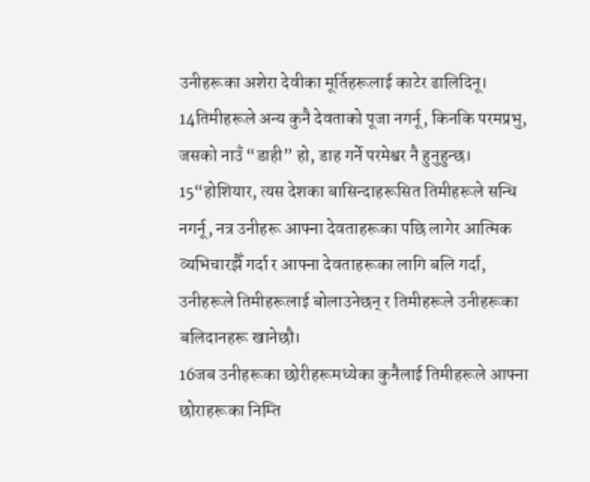उनीहरूका अशेरा देवीका मूर्तिहरूलाई काटेर ढालिदिनू।
14तिमीहरूले अन्य कुनै देवताको पूजा नगर्नू, किनकि परमप्रभु, जसको नाउँ “डाही” हो, डाह गर्ने परमेश्वर नै हुनुहुन्छ।
15“होशियार, त्यस देशका बासिन्दाहरूसित तिमीहरूले सन्धि नगर्नू, नत्र उनीहरू आफ्ना देवताहरूका पछि लागेर आत्मिक व्यभिचारझैँ गर्दा र आफ्ना देवताहरूका लागि बलि गर्दा, उनीहरूले तिमीहरूलाई बोलाउनेछन् र तिमीहरूले उनीहरूका बलिदानहरू खानेछौ।
16जब उनीहरूका छोरीहरूमध्येका कुनैलाई तिमीहरूले आफ्ना छोराहरूका निम्ति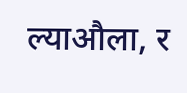ल्याऔला, र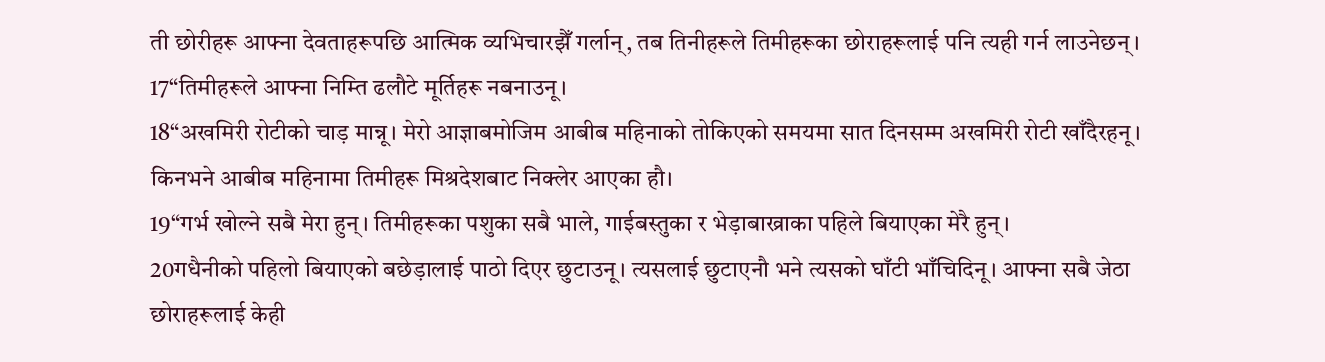ती छोरीहरू आफ्ना देवताहरूपछि आत्मिक व्यभिचारझैँ गर्लान्, तब तिनीहरूले तिमीहरूका छोराहरूलाई पनि त्यही गर्न लाउनेछन्।
17“तिमीहरूले आफ्ना निम्ति ढलौटे मूर्तिहरू नबनाउनू।
18“अखमिरी रोटीको चाड़ मान्नू। मेरो आज्ञाबमोजिम आबीब महिनाको तोकिएको समयमा सात दिनसम्म अखमिरी रोटी खाँदैरहनू। किनभने आबीब महिनामा तिमीहरू मिश्रदेशबाट निक्लेर आएका हौ।
19“गर्भ खोल्ने सबै मेरा हुन्। तिमीहरूका पशुका सबै भाले, गाईबस्तुका र भेड़ाबाख्राका पहिले बियाएका मेरै हुन्।
20गधैनीको पहिलो बियाएको बछेड़ालाई पाठो दिएर छुटाउनू। त्यसलाई छुटाएनौ भने त्यसको घाँटी भाँचिदिनू। आफ्ना सबै जेठा छोराहरूलाई केही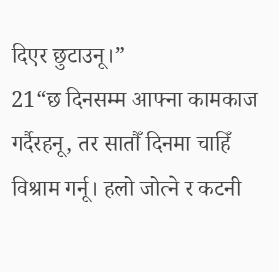दिएर छुटाउनू।”
21“छ दिनसम्म आफ्ना कामकाज गर्दैरहनू, तर सातौँ दिनमा चाहिँ विश्राम गर्नू। हलो जोत्ने र कटनी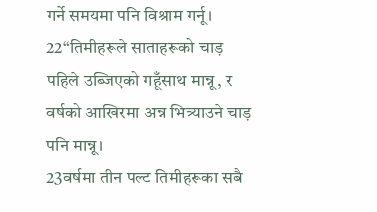गर्ने समयमा पनि विश्राम गर्नू।
22“तिमीहरूले साताहरूको चाड़ पहिले उब्जिएको गहूँसाथ मान्नू, र वर्षको आखिरमा अन्न भित्र्याउने चाड़ पनि मान्नू।
23वर्षमा तीन पल्ट तिमीहरूका सबै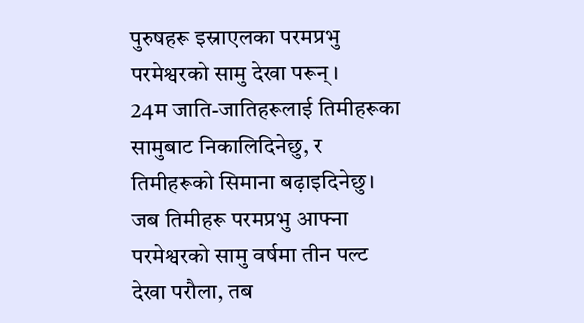पुरुषहरू इस्राएलका परमप्रभु परमेश्वरको सामु देखा परून्।
24म जाति-जातिहरूलाई तिमीहरूका सामुबाट निकालिदिनेछु, र तिमीहरूको सिमाना बढ़ाइदिनेछु। जब तिमीहरू परमप्रभु आफ्ना परमेश्वरको सामु वर्षमा तीन पल्ट देखा परौला, तब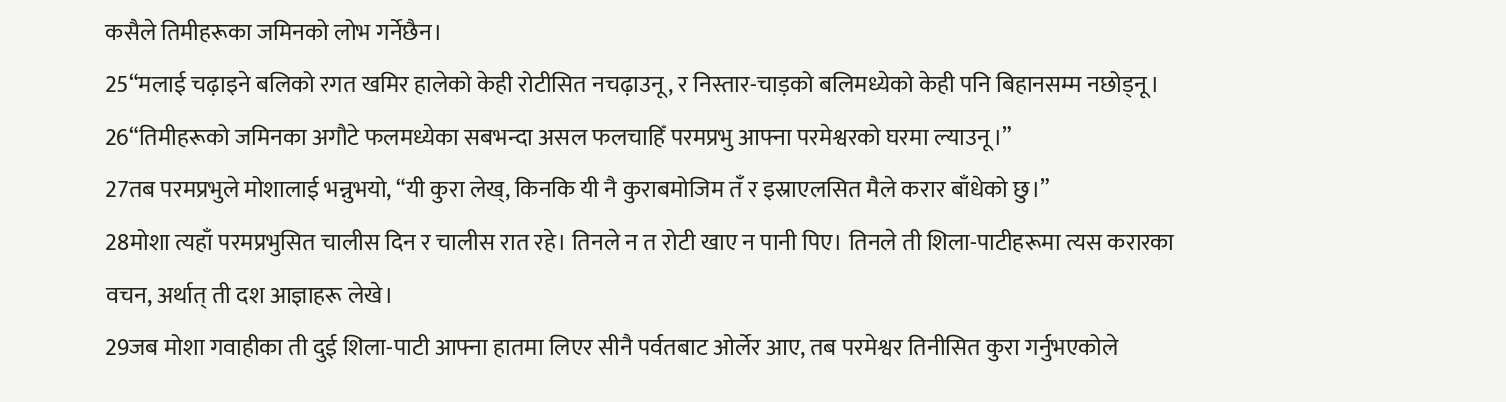कसैले तिमीहरूका जमिनको लोभ गर्नेछैन।
25“मलाई चढ़ाइने बलिको रगत खमिर हालेको केही रोटीसित नचढ़ाउनू, र निस्तार-चाड़को बलिमध्येको केही पनि बिहानसम्म नछोड्नू।
26“तिमीहरूको जमिनका अगौटे फलमध्येका सबभन्दा असल फलचाहिँ परमप्रभु आफ्ना परमेश्वरको घरमा ल्याउनू।”
27तब परमप्रभुले मोशालाई भन्नुभयो, “यी कुरा लेख्, किनकि यी नै कुराबमोजिम तँ र इस्राएलसित मैले करार बाँधेको छु।”
28मोशा त्यहाँ परमप्रभुसित चालीस दिन र चालीस रात रहे। तिनले न त रोटी खाए न पानी पिए। तिनले ती शिला-पाटीहरूमा त्यस करारका वचन, अर्थात् ती दश आज्ञाहरू लेखे।
29जब मोशा गवाहीका ती दुई शिला-पाटी आफ्ना हातमा लिएर सीनै पर्वतबाट ओर्लेर आए, तब परमेश्वर तिनीसित कुरा गर्नुभएकोले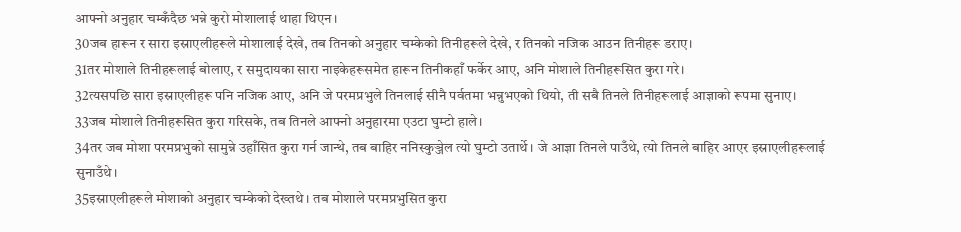आफ्नो अनुहार चम्कँदैछ भन्ने कुरो मोशालाई थाहा थिएन।
30जब हारून र सारा इस्राएलीहरूले मोशालाई देखे, तब तिनको अनुहार चम्केको तिनीहरूले देखे, र तिनको नजिक आउन तिनीहरू डराए।
31तर मोशाले तिनीहरूलाई बोलाए, र समुदायका सारा नाइकेहरूसमेत हारून तिनीकहाँ फर्केर आए, अनि मोशाले तिनीहरूसित कुरा गरे।
32त्यसपछि सारा इस्राएलीहरू पनि नजिक आए, अनि जे परमप्रभुले तिनलाई सीनै पर्वतमा भन्नुभएको थियो, ती सबै तिनले तिनीहरूलाई आज्ञाको रूपमा सुनाए।
33जब मोशाले तिनीहरूसित कुरा गरिसके, तब तिनले आफ्नो अनुहारमा एउटा घुम्टो हाले।
34तर जब मोशा परमप्रभुको सामुन्ने उहाँसित कुरा गर्न जान्थे, तब बाहिर ननिस्कुञ्जेल त्यो घुम्टो उतार्थे। जे आज्ञा तिनले पाउँथे, त्यो तिनले बाहिर आएर इस्राएलीहरूलाई सुनाउँथे।
35इस्राएलीहरूले मोशाको अनुहार चम्केको देख्तथे। तब मोशाले परमप्रभुसित कुरा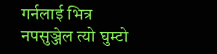गर्नलाई भित्र नपसुञ्जेल त्यो घुम्टो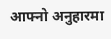आफ्नो अनुहारमा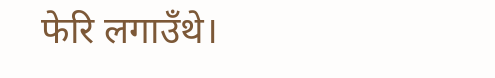फेरि लगाउँथे।